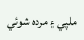ملپي ۽ مرده شوئي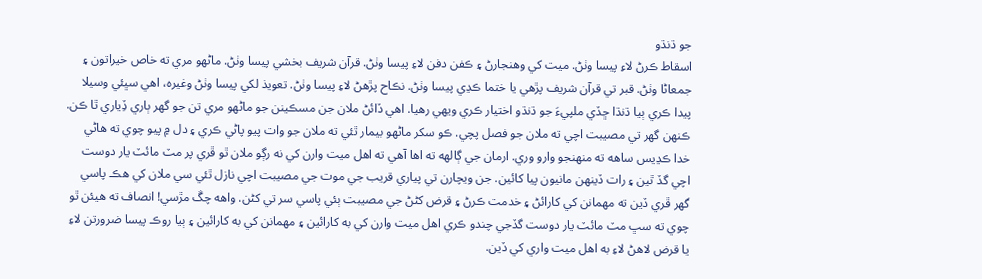جو ڌنڌو
اسقاط ڪرڻ لاءِ پيسا وٺڻ. ميت کي وهنجارڻ ۽ ڪفن دفن لاءِ پيسا وٺڻ. قرآن شريف بخشي پيسا وٺڻ. ماڻهو مري ته خاص خيراتون ۽ جمعاڻا وٺڻ. قبر تي قرآن شريف پڙهي يا ختما ڪڍي پيسا وٺڻ. نڪاح پڙهڻ لاءِ پيسا وٺڻ. تعويذ لکي پيسا وٺڻ وغيره، اهي سڀئي وسيلا پيدا ڪري ٻيا ڌنڌا ڇڏي ملپيءَ جو ڌنڌو اختيار ڪري ويهي رهيا. اهي ڏائڻ ملان جن مسڪينن جو ماڻهو مري تن جو گهر ٻاري ڏِياري ٿا ڪن. ڪنهن گهر تي مصيبت اچي ته ملان جو فصل پچي. ڪو سکر ماڻهو بيمار ٿئي ته ملان جو وات پيو پاڻي ڪري ۽ دل ۾ پيو چوي ته هاڻي خدا ڪڍيس ساهه ته منهنجو وارو وري. ارمان جي ڳالهه ته اها آهي ته اهل ميت وارن کي نه رڳو ملان ٿو ڦري پر مٽ مائٽ يار دوست اچي گڏ ٿين ۽ رات ڏينهن مانيون پيا کائين. جن ويچارن تي پياري قريب جي موت جي مصيبت اچي نازل ٿئي سي ملان کي هڪ پاسي گهر ڦري ڏين ته مهمانن کي کارائڻ ۽ خدمت ڪرڻ ۽ قرض کڻڻ جي مصيبت ٻئي پاسي سر تي کڻن. واهه چڱ مڙسي! انصاف ته هيئن ٿو چوي ته سڀ مٽ مائٽ يار دوست گڏجي چندو ڪري اهل ميت وارن کي به کارائين ۽ مهمانن کي به کارائين ۽ ٻيا روڪ پيسا ضرورتن لاءِ يا قرض لاهڻ لاءِ به اهل ميت واري کي ڏين.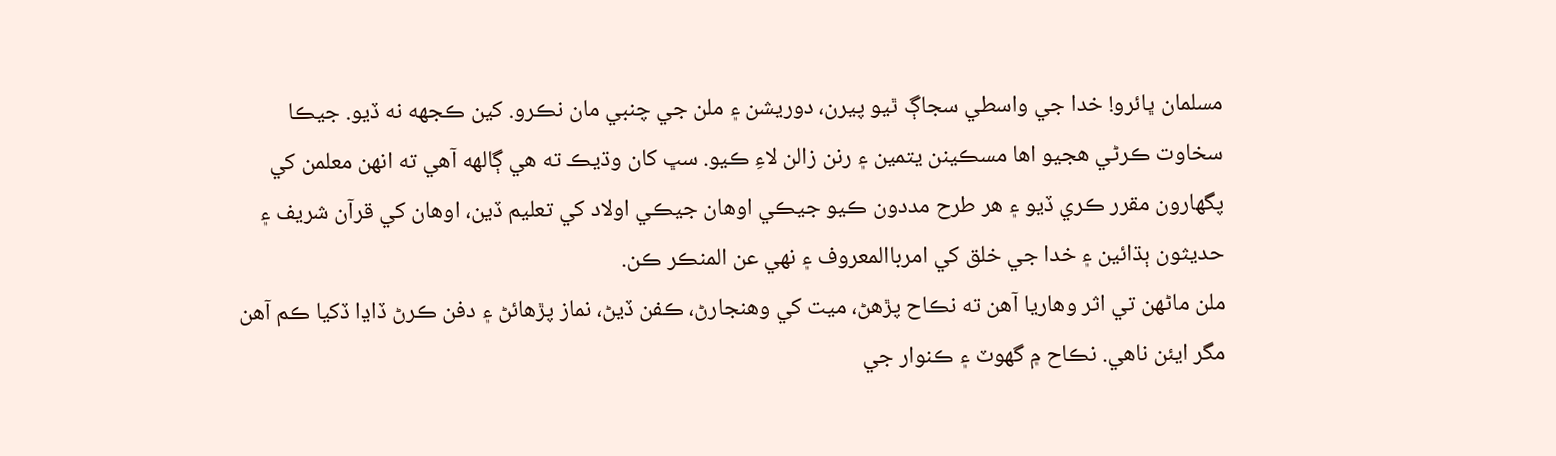مسلمان ڀائرو! خدا جي واسطي سجاڳ ٿيو پيرن، دوريشن ۽ ملن جي چنبي مان نڪرو. کين ڪجهه نه ڏيو. جيڪا سخاوت ڪرڻي هجيو اها مسڪينن يتمين ۽ رنن زالن لاءِ ڪيو. سڀ کان وڌيڪ ته هي ڳالهه آهي ته انهن معلمن کي پگهارون مقرر ڪري ڏيو ۽ هر طرح مددون ڪيو جيڪي اوهان جيڪي اولاد کي تعليم ڏين، اوهان کي قرآن شريف ۽ حديثون ٻڌائين ۽ خدا جي خلق کي امرباالمعروف ۽ نهي عن المنڪر ڪن.
ملن ماڻهن تي اثر وهاريا آهن ته نڪاح پڙهڻ، ميت کي وهنجارڻ، ڪفن ڏيڻ، نماز پڙهائڻ ۽ دفن ڪرڻ ڏاڍا ڏکيا ڪم آهن مگر ايئن ناهي. نڪاح ۾ گهوٽ ۽ ڪنوار جي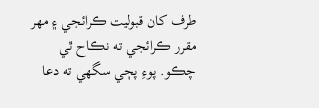طرف کان قبوليت ڪرائجي ۽ مهر مقرر ڪرائجي ته نڪاح ٿي چڪو. پوءِ پڄي سگهي ته دعا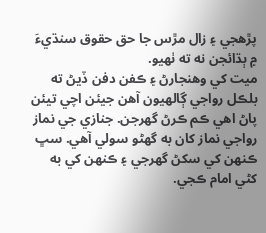پڙهجي ۽ زال مڙس جا حق حقوق سنڌيءَ ۾ ٻڌائجن نه ته ٺهيو.
ميت کي وهنجارڻ ۽ ڪفن دفن ڏيڻ ته بلڪل رواجي ڳالهيون آهن جيئن اچي تيئن پاڻ اهي ڪم ڪرڻ گهرجن. جنازي جي نماز رواجي نماز کان به گهڻو سولي آهي. سڀ ڪنهن کي سکڻ گهرجي ۽ ڪنهن کي به کڻي امام ڪجي.